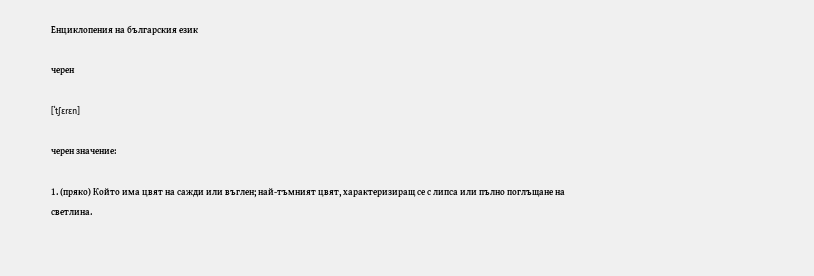Енциклопения на българския език

черен

[ˈtʃɛrɛn]

черен значение:

1. (пряко) Който има цвят на сажди или въглен; най-тъмният цвят, характеризиращ се с липса или пълно поглъщане на светлина.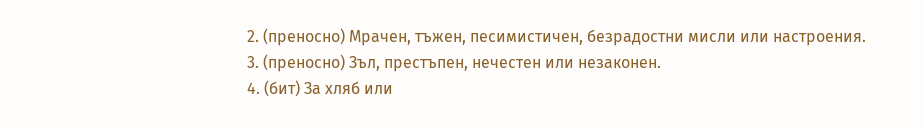2. (преносно) Мрачен, тъжен, песимистичен, безрадостни мисли или настроения.
3. (преносно) Зъл, престъпен, нечестен или незаконен.
4. (бит) За хляб или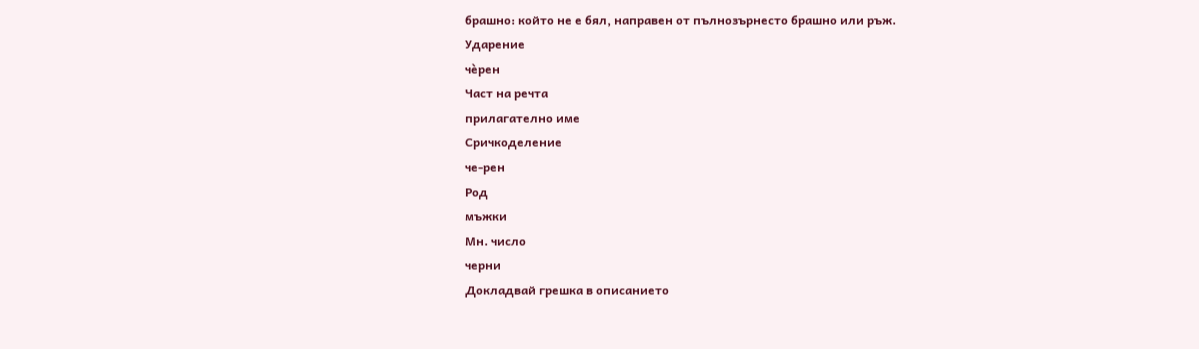брашно: който не е бял, направен от пълнозърнесто брашно или ръж.
Ударение
чѐрен
Част на речта
прилагателно име
Сричкоделение
че-рен
Род
мъжки
Мн. число
черни
Докладвай грешка в описанието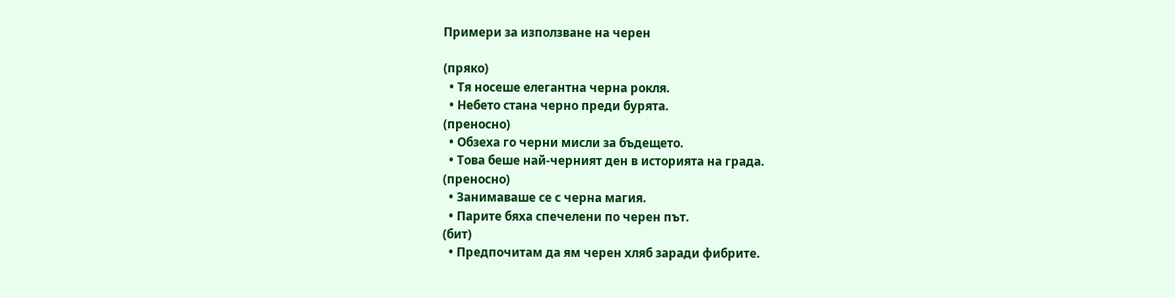Примери за използване на черен

(пряко)
  • Тя носеше елегантна черна рокля.
  • Небето стана черно преди бурята.
(преносно)
  • Обзеха го черни мисли за бъдещето.
  • Това беше най-черният ден в историята на града.
(преносно)
  • Занимаваше се с черна магия.
  • Парите бяха спечелени по черен път.
(бит)
  • Предпочитам да ям черен хляб заради фибрите.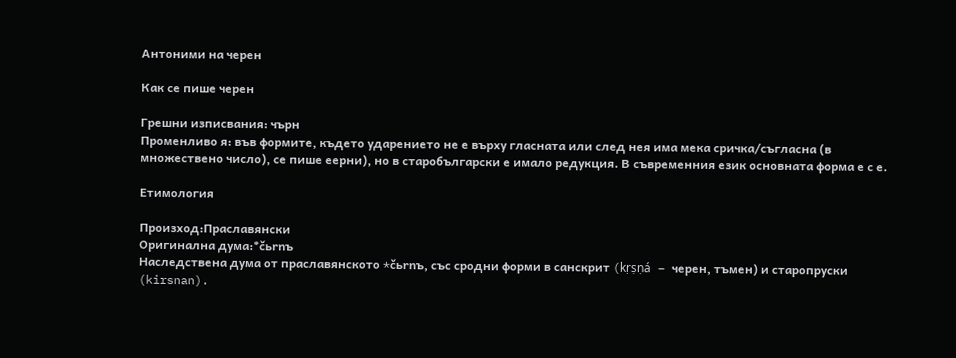Антоними на черен

Как се пише черен

Грешни изписвания: чърн
Променливо я: във формите, където ударението не е върху гласната или след нея има мека сричка/съгласна (в множествено число), се пише еерни), но в старобългарски е имало редукция. В съвременния език основната форма е с е.

Етимология

Произход:Праславянски
Оригинална дума:*čьrnъ
Наследствена дума от праславянското *čьrnъ, със сродни форми в санскрит (kṛṣṇá – черен, тъмен) и старопруски (kirsnan).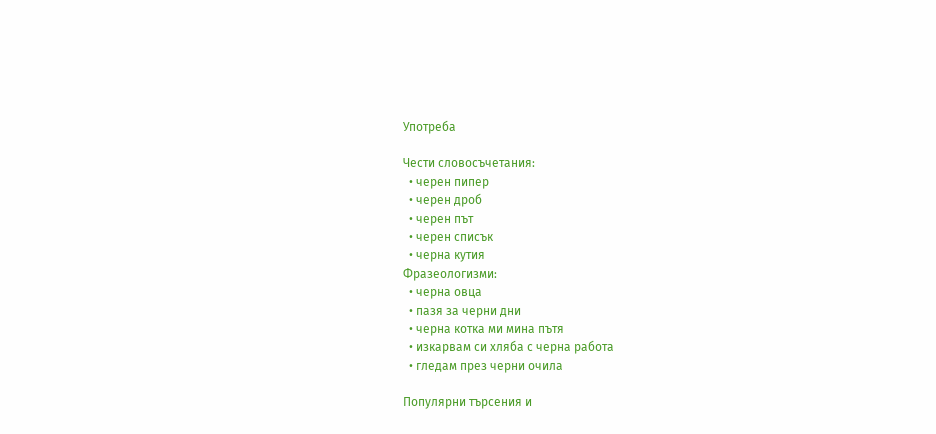Употреба

Чести словосъчетания:
  • черен пипер
  • черен дроб
  • черен път
  • черен списък
  • черна кутия
Фразеологизми:
  • черна овца
  • пазя за черни дни
  • черна котка ми мина пътя
  • изкарвам си хляба с черна работа
  • гледам през черни очила

Популярни търсения и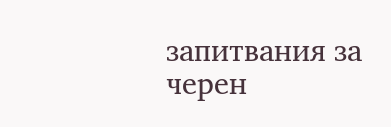запитвания за черен